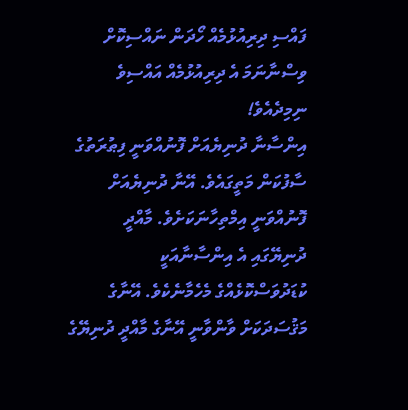ފައްސި ދިރިއުޅުމެއް ހޯދަން ނައްސިކޮށް ވިސްނާނަމަ އެ ދިރިއުޅުމެއް އައްސިވެ ނިމިދެއެވެ!
އިންސާނާ ދުނިޔެއަށް ފޮނުއްވަނީ ފިޠުރަތުގެ ސާފުކަން މަތީގައެވެ. އޭނާ ދުނިޔެއަށް ފޮނުއްވަނީ އިމްތިހާނަކަށެވެ. މާއްދީ ދުނިޔޭގައި އެ އިންސާނާއަކީ ކުޑަދުވަސްކޮޅެއްގެ މެހެމާނެކެވެ. އޭނާގެ މަޤުސަދަކަށް ވާންވާނީ އޭނާގެ މާއްދީ ދުނިޔޭގެ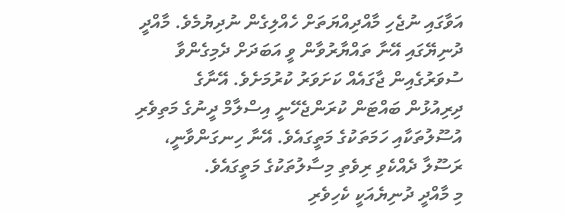އަވާގައި ނުޖެހި މާއްދިއްޔަތަށް ހެއްލިގެން ނުދިޔުމެވެ. މާއްދީ ދުނިޔޭގައި އޭނާ ތައްޔާރުވާން ވީ އަބަދަށް ދެމިގެންވާ ސުވަރުގެއިން ޖާގައެއް ކަށަވަރު ކުރުމަށެވެ. އޭނާގެ ދިރިއުޅުން ބައްޓަން ކުރަންޖެހޭނީ އިސްލާމް ދީނުގެ މަތިވެރި އުސޫލުތަކާއި ހަމަތަކުގެ މަތީގައެވެ. އޭނާ ހިނގަންވާނީ، ރަސޫލާ ދެއްކެވި ރިވެތި މިސާލުތަކުގެ މަތީގައެވެ.
މި މާއްދީ ދުނިޔެއަކީ ކެހިވެރި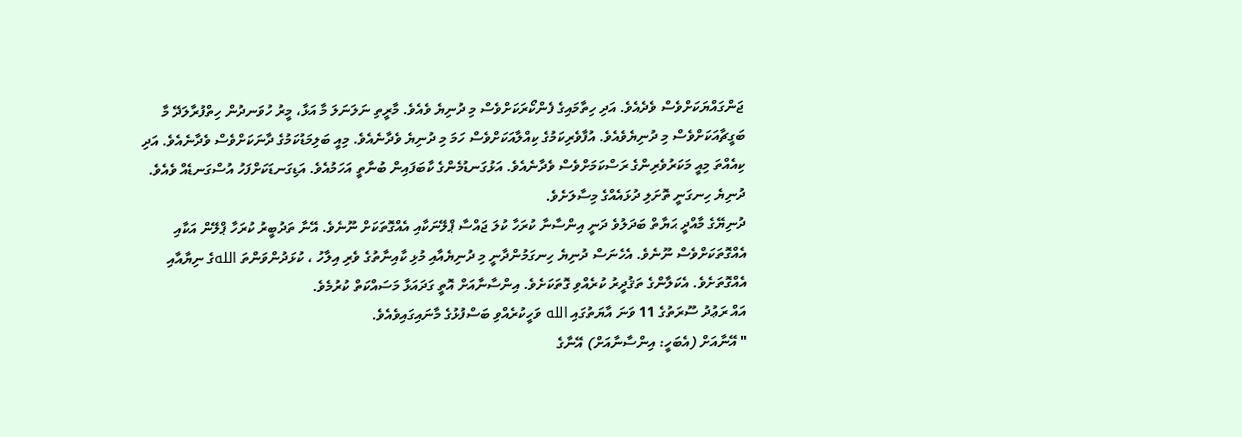ޖަންގައްޔަކަށްވެސް ވެދެއެވެ. އަދި ހިތާމައިގެ ފެންކޯރަކަށްވެސް މި ދުނިޔެ ވެއެވެ. މާރީތި ނަލަނަލަ މާ އަޅާ، މީރު ހުވަނދުން ހިތްފުރާލަދޭ މާ ބަގީޗާއަކަށްވެސް މި ދުނިޔެވެއެވެ. އުފާވެރިކަމުގެ ކިއްލާއަކަށްވެސް ހަމަ މި ދުނިޔެ ވެދާނެއެވެ. މިއީ ބަލިމަޑުކަމުގެ ދާނަކަށްވެސް ވެދާނެއެވެ. އަދި ކިއެއްތަ މިއީ މަކަރުވެރިންގެ ރަސްކަމަށްވެސް ވެދާނެއެވެ. އަޅުގަނޑުމެންގެ ކާބަފައިން ބުނާތީ އަހަމުއެވެ. އަޑިގަނޑަކަށްފަހު އުސްގަނޑެއް ވެއެވެ. ދުނިޔެ ހިނގަނީ ތޮށަލި ދުޅައެއްގެ މިސާލަށެވެ.
ދުނިޔޭގެ މާއްދީ ޙަޔާތް ބަދަލުވެ ދަނީ އިންސާނާ ކުރަހާ ކުލަ ޖައްސާ ޕްލޭނަކާއި އެއްގޮތަކަށް ނޫނެވެ. އޭނާ ތަދުބީރު ކުރަހާ ޕްލޭން އަކާއި އެއްގޮތަކަށްވެސް ނޫނެވެ. އެހެނަސް ދުނިޔެ ހިނގަމުންދާނީ މި ދުނިޔެއާއި މުޅި ކާއިނާތުގެ ވެރި އިލާހު ، ކުޅަދުންވަންތަ اللهގެ ނިޔާއާއި އެއްގޮތަށެވެ. އެކަލާންގެ ތަޤުދީރު ކުރެއްވި ގޮތަކަށެވެ. އިންސާނާއަށް އޮތީ ގަދައަޅާ މަސައްކަތް ކުރުމެވެ.
އައް ރަޢުދު ސޫރަތުގެ 11 ވަނަ އާޔަތުގައި الله ވަހީކުރެއްވި ބަސްފުޅުގެ މާނައިގައިވެއެވެ.
" އޭނާއަށް (އެބަހީ: އިންސާނާއަށް) އޭނާގެ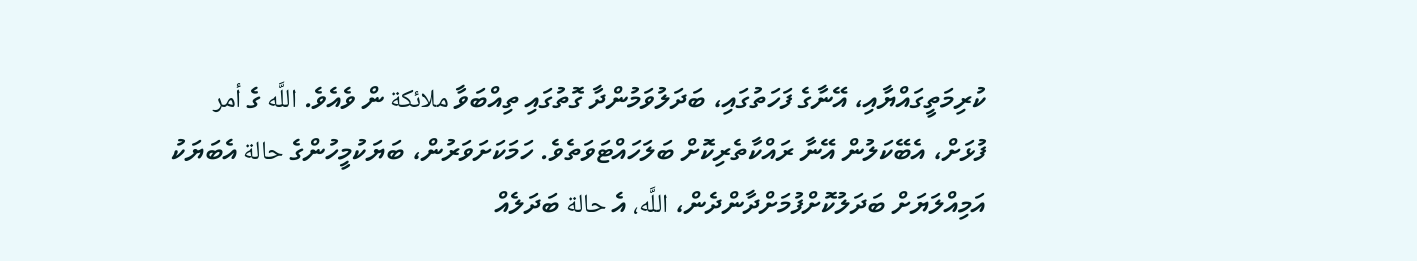ކުރިމަތީގައްޔާއި، އޭނާގެ ފަހަތުގައި، ބަދަލުވަމުންދާ ގޮތުގައި ތިއްބަވާ ملائكة ން ވެއެވެ. اللَّه ގެ أمر ފުޅަށް، އެބޭކަލުން އޭނާ ރައްކާތެރިކޮށް ބަލަހައްޓަވަތެވެ. ހަމަކަށަވަރުން، ބަޔަކުމީހުންގެ حالة އެބަޔަކު އަމިއްލަޔަށް ބަދަލުކޮށްފުމަށްދާންދެން، اللَّه، އެ حالة ބަދަލެއް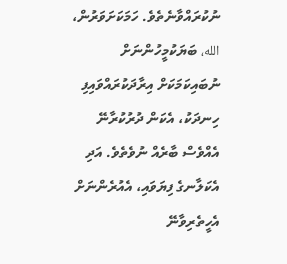ނުކުރައްވާނެތެވެ. ހަމަކަށަވަރުން، الله، ބަޔަކުމީހުންނަށް ނުބައިކަމަކަށް އިރާދަކުރައްވައިފި ހިނދަކު، އެކަން ދުރުކުރާނޭ އެއްވެސް ބާރެއް ނުވެތެވެ. އަދި އެކަލާނގެ ފިޔަވައި، އެއުރެންނަށް އެހީތެރިވާނޭ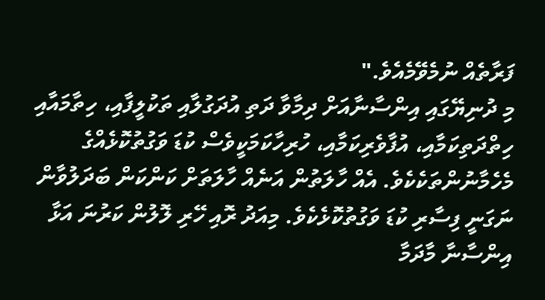ފަރާތެއް ނުމެވޭމެއެވެ."
މި ދުނިޔޭގައި އިންސާނާއަށް ދިމާވާ ދަތި އުދަގުލާއި ތަކުލީފާއި، ހިތާމައާއި ހިތްދަތިކަމާއި، އުފާވެރިކަމާއި، ހުރިހާކަމަކީވެސް ކުޑަ ވަގުތުކޮޅެއްގެ މެހެމާނުންތަކެކެވެ. އެއް ހާލަތުން އަނެއް ހާލަތަށް ކަންކަން ބަދަލުވާން ނަގަނީ ފިސާރި ކުޑަ ވަގުތުކޮޅެކެވެ. މިއަދު ރޮއި ހޭރި ލޮލުން ކަރުނަ އަޅާ އިންސާނާ މާދަމާ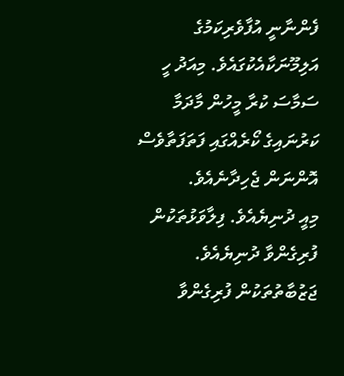ފެންނާނީ އުފާވެރިކަމުގެ އަލިމޫނަކާއެކުގައެވެ. މިއަދު ހީ ސަމާސަ ކުރާ މީހުން މާދަމާ ކަރުނައިގެ ކޯރެއްގައި ފަތަފަތާވެސް އޮންނަން ޖެހިދާނެއެވެ.
މިއީ ދުނިޔެއެވެ. ފިލާވަޅުތަކުން ފުރިގެންވާ ދުނިޔެއެވެ. ޖަޒުބާތުތަކުން ފުރިގެންވާ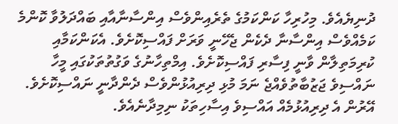ދުނިޔެއެވެ. މިހުރިހާ ކަންކަމުގެ ތެރެއިންވެސް އިންސާނާއާއި ބައްދަލުވާ ކޮންމެ ކަމެއްވެސް އިންސާނާ ދެކެން ޖެހޭނީ ވަރަށް ފައްސިކޮށެވެ. އެކަންކަމާއި ކުރިމަތިލާން ވާނީ ފިސާރި ފައްސިކޮށެވެ. އިމްތިހާނުގެ ވަގުތުތަކުގައި މީހާ ނައްސިވެ ޖަޒުބާތުވެއްޖެ ނަމަ މުޅި ދިރިއުޅުންވެސް ދެންދާނީ ނައްސިކޮށެވެ. އޭރުން އެ ދިރިއުޅުމެއް އައްސިވެ އިސާހިތަކު ނިމިދާނެއެވެ.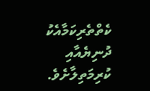ކެތްތެރިކަމާއެކު ދުނިޔެއާއި ކުރިމަތިލާށެވެ.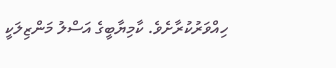ހިއްވަރުކުރާށެވެ. ކާމިޔާބީގެ އަސްލު މަންޒިލަކީ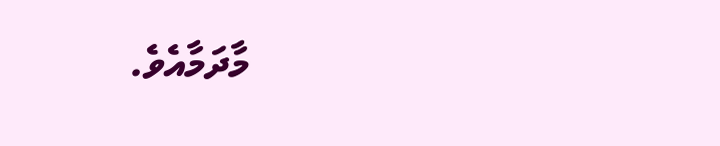މާދަމާއެވެ.